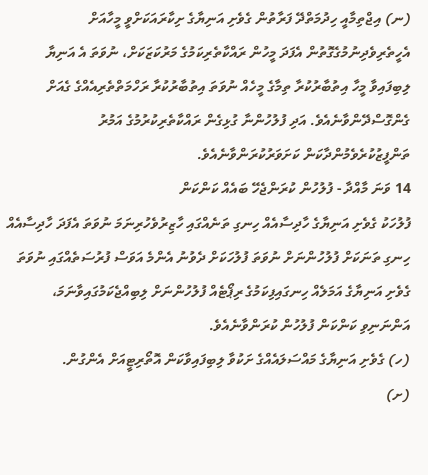(ނ) އިޖްތިމާއީ ހިދުމަތްދޭ ފަރާތުން ގެވެށި އަނިޔާގެ ށިކާރައަކަށްވީ މީހާއަށް އެހީތެރިވެދިނުމުގެގޮތުން އެފަދަ މީހުން ރައްކާތެރިކަމުގެ މަރުކަޒަކަށް، ނުވަތަ އެ އަނިޔާ ލިބިފައިވާ މީހާ އިތުބާރުކުރާ ތިމާގެ މީހެއް ނުވަތަ އިތުބާރުކުރާ ރަހްމަތްތެރިއެއްގެ ގެއަށް ގެންގޮސްދޭންވާނެއެވެ. އަދި ފުލުހުންނާ ގުޅިގެން ރައްކާތެރިކުރުމުގެ އަމުރު ތަންފީޒުކުރެވެމުންދާކަން ކަށަވަރުކުރަންވާނެއެވެ.
14 ވަނަ މާއްދާ - ފުލުހުން ކުރަންޖެހޭ ބައެއް ކަންކަން
ފުލުހަކު ގެވެށި އަނިޔާގެ ހާދިސާއެއް ހިނގި ތަނެއްގައި ހާޒިރުވެހުރިނަމަ ނުވަތަ އެފަދަ ހާދިސާއެއް ހިނގި ތަނަކަށް ފުލުހުންނަށް ނުވަތަ ފުލުހަކަށް ދެވުނު އެންމެ އަވަސް ފުރުސަތެއްގައި ނުވަތަ ގެވެށި އަނިޔާގެ އަމަލެއް ހިނގައިފިކަމުގެ ރިޕޯޓެއް ފުލުހުންނަށް ލިބިއްޖެކަމުގައިވާނަމަ، އަންނަނިވި ކަންކަން ފުލުހުން ކުރަންވާނެއެވެ.
(ހ) ގެވެށި އަނިޔާގެ މައްސަލައެއްގެ ށަކުވާ ލިބިފައިވާކަން އޮތޯރިޓީއަށް އެންގުން.
(ށ)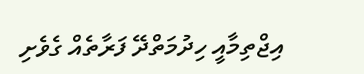އިޖްތިމާއީ ހިދުމަތްދޭ ފަރާތެއް ގެވެށި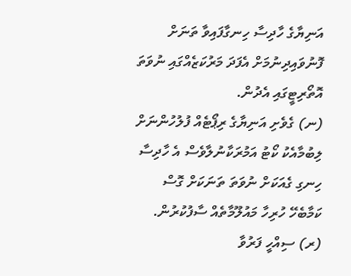އަނިޔާގެ ހާދިސާ ހިނގާފައިވާ ތަނަށް ފޮނުވައިދިނުމަށް އެފަދަ މަރުކަޒެއްގައި ނުވަތަ އޮތޯރިޓީގައި އެދުން.
(ނ) ގެވެށި އަނިޔާގެ ރިޕޯޓެއް ފުލުހުންނަށް ލިބުމާއެކު ކޯޓު އަމުރަކާނުލާވެސް އެ ހާދިސާ ހިނގި ގެއަކަށް ނުވަތަ ތަނަކަށް ގޮސް ކަމާބެހޭ ހުރިހާ މައުލޫމާތެއް ސާފުކުރުން.
(ރ) ސިއްހީ ފަރުވާ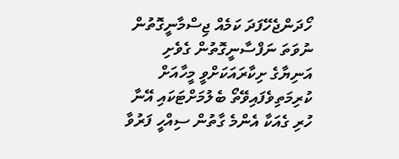ހޯދަންޖެހޭފަދަ ކަމެއް ޖިސްމާނީގޮތުން ނުވަތަ ނަފްސާނީގޮތުން ގެވެށި އަނިޔާގެ ށިކާރައަކަށްވީ މީހާއަށް ކުރިމަތިވެފައިވޭތޯ ބެލުމަށްޓަކައި އޭނާ ހުރި ގެއަކާ އެންމެ ގާތުން ސިއްހީ ފަރުވާ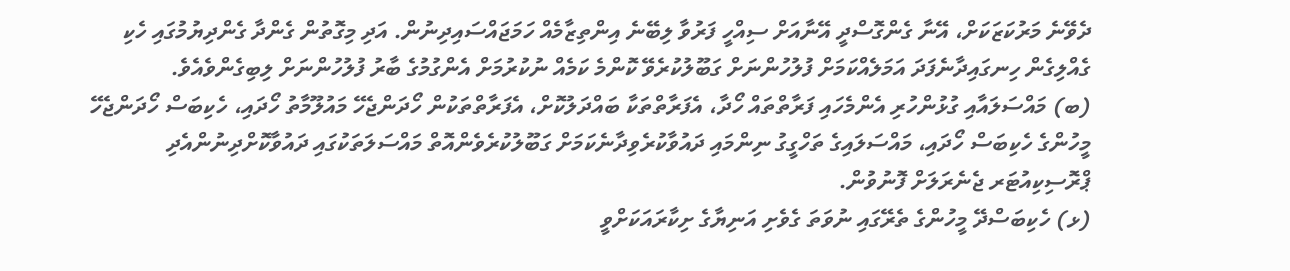ދެވޭނެ މަރުކަޒަކަށް، އޭނާ ގެންގޮސްދީ އޭނާއަށް ސިއްހީ ފަރުވާ ލިބޭނެ އިންތިޒާމެއް ހަމަޖައްސައިދިނުން. އަދި މިގޮތުން ގެންދާ ގެންދިޔުމުގައި ހެކި ގެއްލިގެން ހިނގައިދާނެފަދަ އަމަލެއްކަމަށް ފުލުހުންނަށް ގަބޫލުކުރެވޭ ކޮންމެ ކަމެއް ނުކުރުމަށް އެންގުމުގެ ބާރު ފުލުހުންނަށް ލިބިގެންވެއެވެ.
(ބ) މައްސަލައާއި ގުޅުންހުރި އެންމެހައި ފަރާތްތައް ހޯދާ، އެފަރާތްތަކާ ބައްދަލުކޮށް، އެފަރާތްތަކުން ހޯދަންޖެހޭ މައުލޫމާތު ހޯދައި، ހެކިބަސް ހޯދަންޖެހޭ މީހުންގެ ހެކިބަސް ހޯދައި، މައްސަލައިގެ ތަހްގީގު ނިންމައި ދައުވާކުރެވިދާނެކަމަށް ގަބޫލުކުރެވެންއޮތް މައްސަލަތަކުގައި ދައުވާކޮށްދިނުންއެދި ޕްރޮސިކިއުޓަރ ޖެނެރަލަށް ފޮނުވުން.
(ޅ) ހެކިބަސްދޭ މީހުންގެ ތެރޭގައި ނުވަތަ ގެވެށި އަނިޔާގެ ށިކާރައަކަށްވީ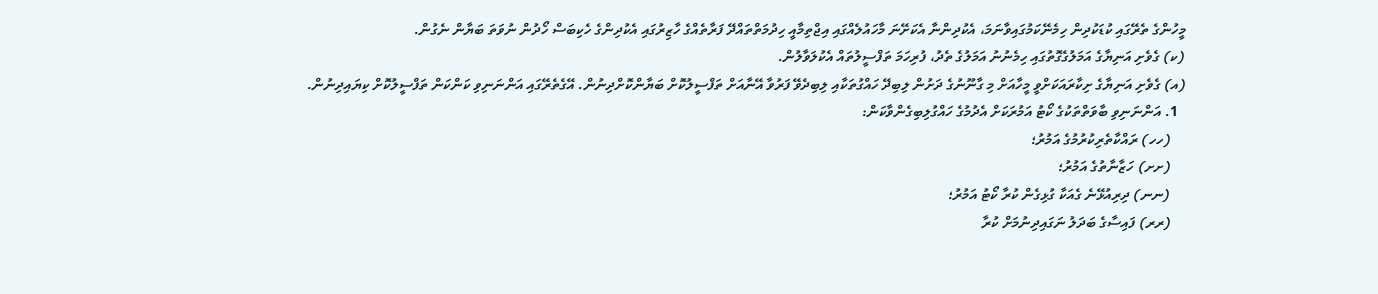މީހުންގެ ތެރޭގައި ކުޑަކުދިން ހިމެނޭކަމުގައިވާނަމަ، އެކުދިންނާ އެކަށޭނަ މާހައުލެއްގައި އިޖްތިމާއީ ހިދުމަތްތައްދޭ ފަރާތެއްގެ ހާޒިރުގައި އެކުދިންގެ ހެކިބަސް ހޯދުން ނުވަތަ ބަޔާން ނެގުން.
(ކ) ގެވެށި އަނިޔާގެ އަމަލުގެގޮތުގައި ހިމެނުނު އަމަލުގެ ތެދު، ފުރިހަމަ ތަފްސީލުތައް އެކުލަވާލުން.
(އ) ގެވެށި އަނިޔާގެ ށިކާރައަކަށްވީ މީހާއަށް މި ގާނޫނުގެ ދަށުން ލިބިދޭ ހައްގުތަކާއި ލިބިދެވޭ ފަރުވާ އޭނާއަށް ތަފްސީލުކޮށް ބަޔާންކޮށްދިނުން. އޭގެތެރޭގައި އަންނަނިވި ކަންކަން ތަފްސީލުކޮށް ކިޔައިދިނުން.
  1. އަންނަނިވި ބާވަތްތަކުގެ ކޯޓު އަމުރަކަށް އެދުމުގެ ހައްގުލިބިގެންވާކަން:
    (ހހ) ރައްކާތެރިކުރުމުގެ އަމުރު؛
    (ށށ) ހަޒާނާތުގެ އަމުރު؛
    (ނނ) ދިރިއުޅޭނެ ގެއަކާ ގުޅިގެން ކުރާ ކޯޓު އަމުރު؛
    (ރރ) ފައިސާގެ ބަދަލު ނަގައިދިނުމަށް ކުރާ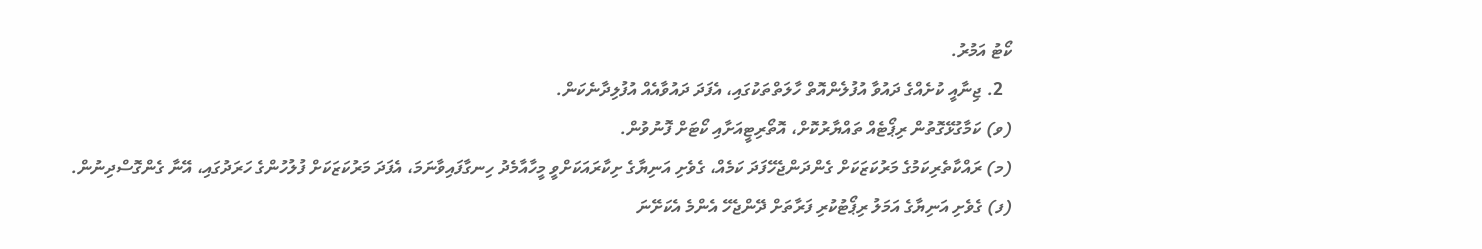ކޯޓު އަމުރު.
  2. ޖިނާއީ ކުށެއްގެ ދައުވާ އުފުލެންއޮތް ހާލަތްތަކުގައި، އެފަދަ ދައުވާއެއް އުފުލިދާނެކަން.
(ވ) ކަމާގުޅޭގޮތުން ރިޕޯޓެއް ތައްޔާރުކޮށް، އޮތޯރިޓީއަށާއި ކޯޓަށް ފޮނުވުން.
(މ) ރައްކާތެރިކަމުގެ މަރުކަޒަކަށް ގެންދަންޖެހޭފަދަ ކަމެއް، ގެވެށި އަނިޔާގެ ށިކާރައަކަށްވީ މީހާއާމެދު ހިނގާފައިވާނަމަ، އެފަދަ މަރުކަޒަކަށް ފުލުހުންގެ ހަރަދުގައި، އޭނާ ގެންގޮސްދިނުން.
(ފ) ގެވެށި އަނިޔާގެ އަމަލު ރިޕޯޓުކުރި ފަރާތަށް ދޭންޖެހޭ އެންމެ އެކަށޭނަ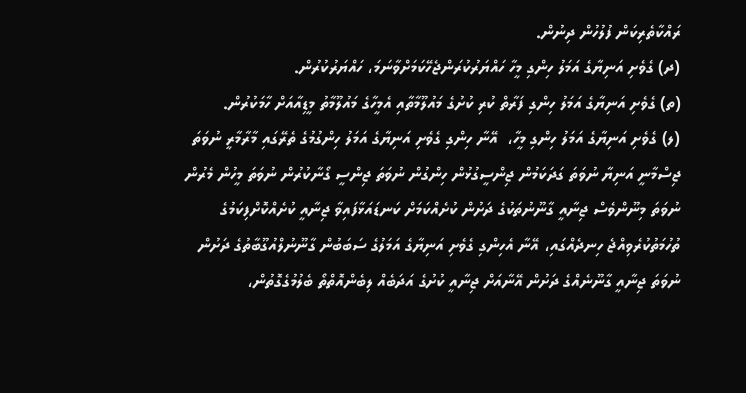ރައްކާތެރިކަން ފުލުހުން ދިނުން.
(ދ) ގެވެށި އަނިޔާގެ އަމަލު ހިންގި މީހާ ހައްޔަރުކުރަންޖެހޭކަމަށްވާނަމަ، ހައްޔަރުކުރުން.
(ތ) ގެވެށި އަނިޔާގެ އަމަލު ހިންގި ފަރާތް ކުރި ކުށުގެ މައުލޫމާތާއި އެމީހާގެ މައުލޫމާތު މީޑިއާއަށް ހާމަކުރުން.
(ލ) ގެވެށި އަނިޔާގެ އަމަލު ހިންގި މީހާ،  އޭނާ ހިންގި ގެވެށި އަނިޔާގެ އަމަލު ހިންގުމުގެ ތެރޭގައި މާރާމާރީ ނުވަތަ ޖިސްމާނީ އަނިޔާ ނުވަތަ ގަދަކަމުން ޖިންސީގުޅުން ހިންގުން ނުވަތަ ޖިންސީ ގޯނާކުރުން ނުވަތަ މީހުން މެރުން ނުވަތަ މިނޫންވެސް ޖިނާއީ ގާނޫނުތަކުގެ ދަށުން ކުށެއްކަމަށް ކަނޑައަޅާފައިވާ ޖިނާއީ ކުށެއްކޮށްފިކަމުގެ ތުހުމަތުކުރެވިއްޖެ ހިނދެއްގައި، އޭނާ އެހިންގި ގެވެށި އަނިޔާގެ އަމަލުގެ ސަބަބުން ގާނޫނުލްއުގޫބާތުގެ ދަށުން ނުވަތަ ޖިނާއީ ގާނޫނެއްގެ ދަށުން އޭނާއަށް ޖިނާއީ ކުށުގެ އަދަބެއް ލިބެންއޮތްތޯ ބެލުމުގެގޮތުން،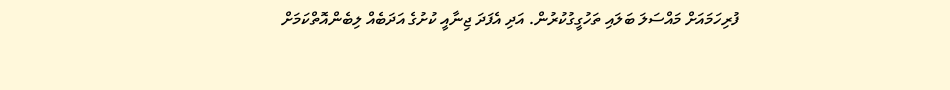ފުރިހަމައަށް މައްސަލަ ބަލައި ތަހުގީގުކުރުން. އަދި އެފަދަ ޖިނާއީ ކުށުގެ އަދަބެއް ލިބެންއޮތްކަމަށް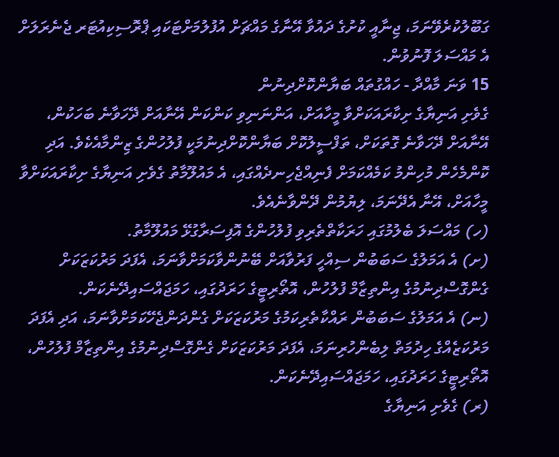ގަބޫލުކުރެވޭނަމަ، ޖިނާއީ ކުށުގެ ދައުވާ އޭނާގެ މައްޗަށް އުފުލުމަށްޓަކައި ޕްރޮސިކިއުޓަރ ޖެނެރަލަށް އެ މައްސަލަ ފޮނުވުން.
15 ވަނަ މާއްދާ - ހައްގުތައް ބަޔާންކޮށްދިނުން
ގެވެށި އަނިޔާގެ ށިކާރައަކަށްވާ މީހާއަށް، އަންނަނިވި ކަންކަން އޭނާއަށް ދޭހަވާނެ ބަހަކުން، އޭނާއަށް ދޭހަވާނެ ގޮތަކަށް، ތަފްސީލުކޮށް ބަޔާންކޮށްދިނުމަކީ ފުލުހުންގެ ޒިންމާއެކެވެ. އަދި ކޮންމެހެން މުހިންމު ކަމެއްކަމަށް ފެނިއްޖެހިނދެއްގައި، އެ މައުލޫމާތު ގެވެށި އަނިޔާގެ ށިކާރައަކަށްވާ މީހާއަށް، އޭނާ އެދޭނަމަ، ލިޔުމުން ދޭންވާނެއެވެ.
(ހ) މައްސަލަ ބެލުމުގައި ހަރަކާތްތެރިވި ފުލުހުންގެ އޮފިސަރާގުޅޭ މައުލޫމާތު.
(ށ) އެ އަމަލުގެ ސަބަބުން ސިއްހީ ފަރުވާއަށް ބޭނުންވާކަމަށްވާނަމަ، އެފަދަ މަރުކަޒަކަށް ގެންގޮސްދިނުމުގެ އިންތިޒާމް ފުލުހުން، އޮތޯރިޓީގެ ހަރަދުގައި، ހަމަޖައްސައިދޭނެކަން.
(ނ) އެ އަމަލުގެ ސަބަބުން ރައްކާތެރިކަމުގެ މަރުކަޒަކަށް ގެންދަންޖެހޭކަމަށްވާނަމަ، އަދި އެފަދަ މަރުކަޒެއްގެ ހިދުމަތް ލިބެންހުރިނަމަ، އެފަދަ މަރުކަޒަކަށް ގެންގޮސްދިނުމުގެ އިންތިޒާމް ފުލުހުން، އޮތޯރިޓީގެ ހަރަދުގައި، ހަމަޖައްސައިދޭނެކަން.
(ރ) ގެވެށި އަނިޔާގެ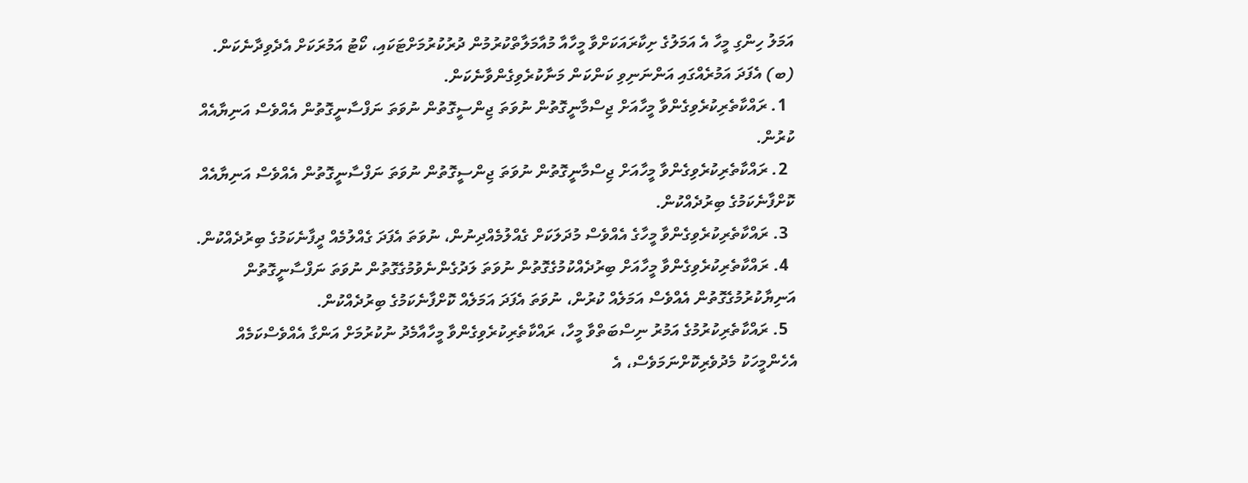އަމަލު ހިންގި މީހާ އެ އަމަލުގެ ށިކާރައަކަށްވާ މީހާއާ މުއާމަލާތްކުރުމުން ދުރުކުރުމަށްޓަކައި، ކޯޓު އަމުރަކަށް އެދެވިދާނެކަން.
(ބ) އެފަދަ އަމުރެއްގައި އަންނަނިވި ކަންކަން މަނާކުރެވިގެންވާނެކަން.
  1. ރައްކާތެރިކުރެވިގެންވާ މީހާއަށް ޖިސްމާނީގޮތުން ނުވަތަ ޖިންސީގޮތުން ނުވަތަ ނަފްސާނީގޮތުން އެއްވެސް އަނިޔާއެއް ކުރުން.
  2. ރައްކާތެރިކުރެވިގެންވާ މީހާއަށް ޖިސްމާނީގޮތުން ނުވަތަ ޖިންސީގޮތުން ނުވަތަ ނަފްސާނީގޮތުން އެއްވެސް އަނިޔާއެއް ކޮށްފާނެކަމުގެ ބިރުދެއްކުން.
  3. ރައްކާތެރިކުރެވިގެންވާ މީހާގެ އެއްވެސް މުދަލަކަށް ގެއްލުމެއްދިނުން، ނުވަތަ އެފަދަ ގެއްލުމެއް ދީފާނެކަމުގެ ބިރުދެއްކުން.
  4. ރައްކާތެރިކުރެވިގެންވާ މީހާއަށް ބިރުދެއްކުމުގެގޮތުން ނުވަތަ ލަދުގެންނެވުމުގެގޮތުން ނުވަތަ ނަފްސާނީގޮތުން އަނިޔާކުރުމުގެގޮތުން އެއްވެސް އަމަލެއް ކުރުން، ނުވަތަ އެފަދަ އަމަލެއް ކޮށްފާނެކަމުގެ ބިރުދެއްކުން.
  5. ރައްކާތެރިކުރުމުގެ އަމުރު ނިސްބަތްވާ މީހާ، ރައްކާތެރިކުރެވިގެންވާ މީހާއާމެދު ނުކުރުމަށް އަންގާ އެއްވެސްކަމެއް އެހެންމީހަކު މެދުވެރިކޮށްނަމަވެސް، އެ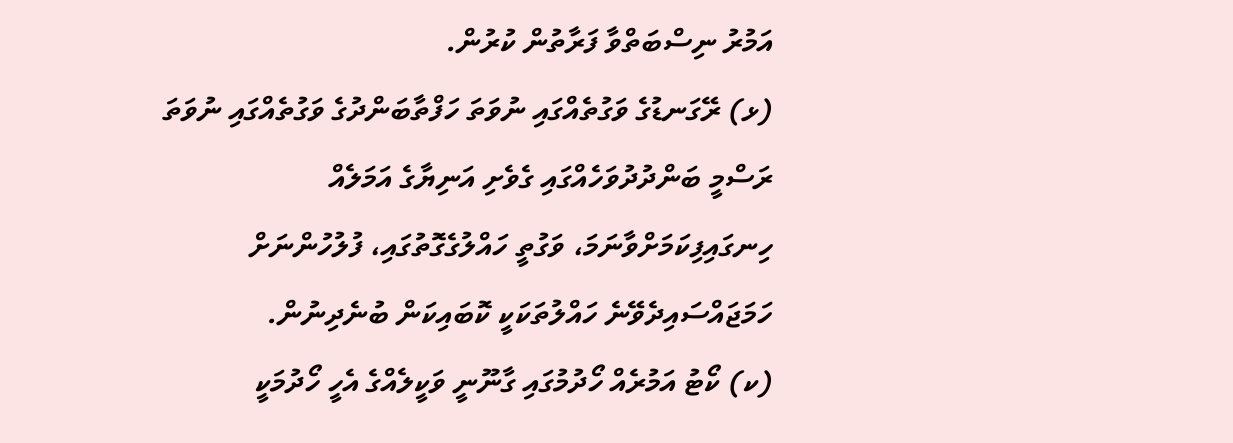އަމުރު ނިސްބަތްވާ ފަރާތުން ކުރުން.
(ޅ) ރޭގަނޑުގެ ވަގުތެއްގައި ނުވަތަ ހަފްތާބަންދުގެ ވަގުތެއްގައި ނުވަތަ ރަސްމީ ބަންދުދުވަހެއްގައި ގެވެށި އަނިޔާގެ އަމަލެއް ހިނގައިފިކަމަށްވާނަމަ، ވަގުތީ ހައްލުގެގޮތުގައި، ފުލުހުންނަށް ހަމަޖައްސައިދެވޭނެ ހައްލުތަކަކީ ކޮބައިކަން ބުނެދިނުން.
(ކ) ކޯޓު އަމުރެއް ހޯދުމުގައި ގާނޫނީ ވަކީލެއްގެ އެހީ ހޯދުމަކީ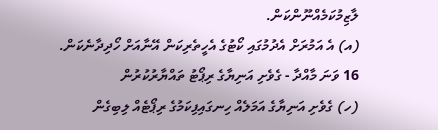ލާޒިމުކަމެއްނޫންކަން.
(އ) އެ އަމުރަށް އެދުމުގައި ކޯޓުގެ އެހީތެރިކަން އޭނާއަށް ހޯދިދާނެކަން.
16 ވަނަ މާއްދާ - ގެވެށި އަނިޔާގެ ރިޕޯޓު ތައްޔާރުކުރުން
(ހ) ގެވެށި އަނިޔާގެ އަމަލެއް ހިނގައިފިކަމުގެ ރިޕޯޓެއް ލިބިގެން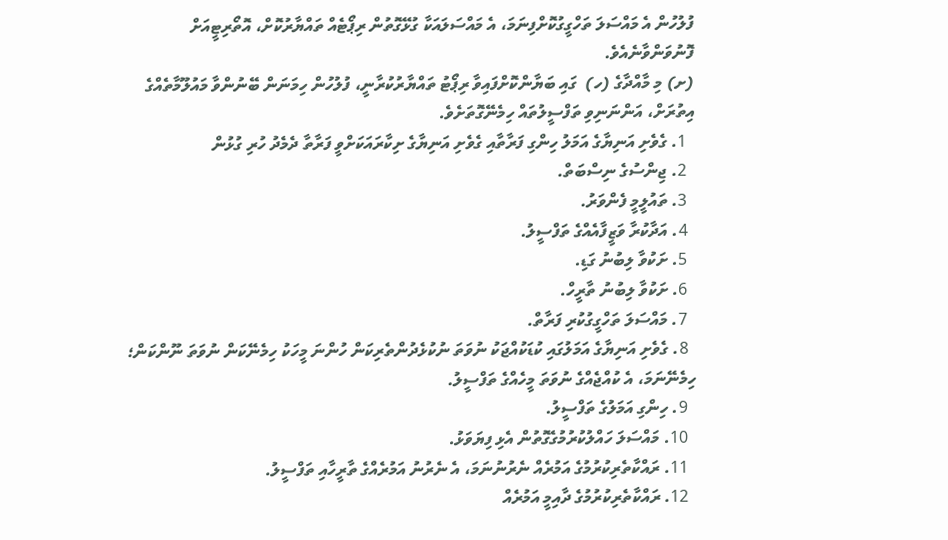ފުލުހުން އެ މައްސަލަ ތަހްގީގުކޮށްފިނަމަ، އެ މައްސަލައަކާ ގުޅޭގޮތުން ރިޕޯޓެއް ތައްޔާރުކޮށް، އޮތޯރިޓީއަށް ފޮނުވަންވާނެއެވެ.
(ށ) މި މާއްދާގެ (ހ)  ގައި ބަޔާންކޮށްފައިވާ ރިޕޯޓު ތައްޔާރުކުރާނީ، ފުލުހުން ހިމަނަން ބޭނުންވާ މައުލޫމާތެއްގެ އިތުރަށް، އަންނަނިވި ތަފްސީލުތައް ހިމެނޭގޮތަށެވެ.
  1. ގެވެށި އަނިޔާގެ އަމަލު ހިންގި ފަރާތާއި ގެވެށި އަނިޔާގެ ށިކާރައަކަށްވީ ފަރާތާ ދެމެދު ހުރި ގުޅުން
  2. ޖިންސުގެ ނިސްބަތް.
  3. ތައުލީމީ ފެންވަރު.
  4. އަދާކުރާ ވަޒީފާއެއްގެ ތަފްސީލު.
  5. ށަކުވާ ލިބުނު ގަޑި.
  6. ށަކުވާ ލިބުނު ތާރީހް.
  7. މައްސަލަ ތަހްގީގުކުރި ފަރާތް.
  8. ގެވެށި އަނިޔާގެ އަމަލުގައި ކުޑަކުއްޖަކު ނުވަތަ ނުކުޅެދުންތެރިކަން ހުންނަ މީހަކު ހިމެނޭކަން ނުވަތަ ނޫންކަން؛ ހިމެނޭނަމަ، އެ ކުއްޖެއްގެ ނުވަތަ މީހެއްގެ ތަފްސީލު.
  9. ހިންގި އަމަލުގެ ތަފްސީލު.
  10. މައްސަލަ ހައްލުކުރުމުގެގޮތުން އެޅި ފިޔަވަޅު.
  11. ރައްކާތެރިކުރުމުގެ އަމުރެއް ނެރުނުނަމަ، އެ ނެރުނު އަމުރެއްގެ ތާރީހާއި ތަފްސީލު.
  12. ރައްކާތެރިކުރުމުގެ ދާއިމީ އަމުރެއް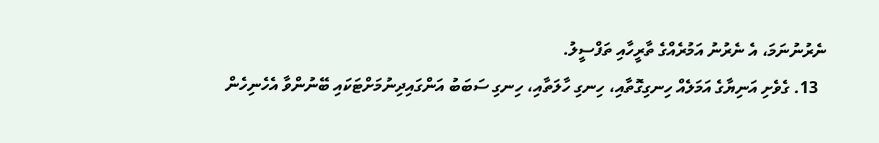ނެރުނުނަމަ، އެ ނެރުނު އަމުރެއްގެ ތާރީހާއި ތަފްސީލު.
  13. ގެވެށި އަނިޔާގެ އަމަލެއް ހިނގިގޮތާއި، ހިނގި ހާލަތާއި، ހިނގި ސަބަބު އަންގައިދިނުމަށްޓަކައި ބޭނުންވާ އެހެނިހެން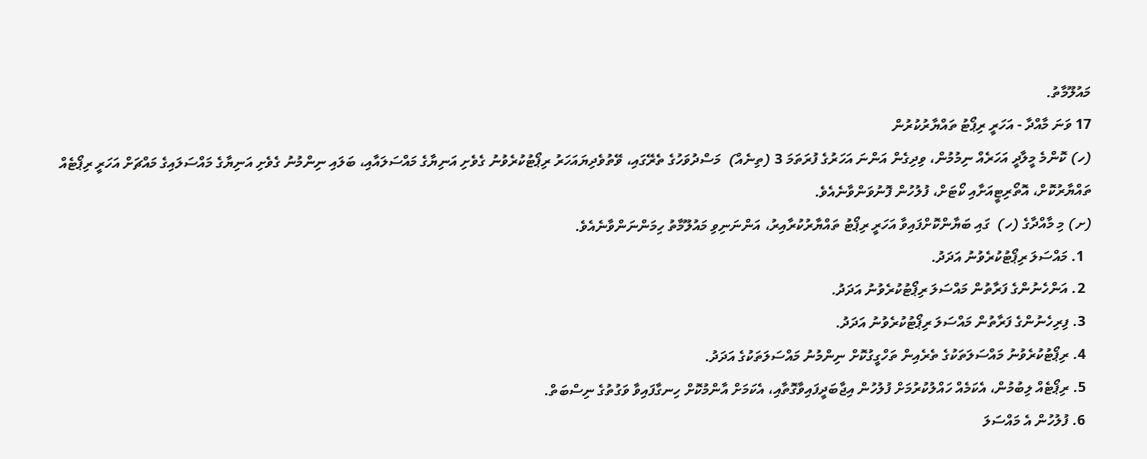މައުލޫމާތު.
17 ވަނަ މާއްދާ - އަހަރީ ރިޕޯޓު ތައްޔާރުކުރުން
(ހ) ކޮންމެ މީލާދީ އަހަރެއް ނިމުމުން، ވިދިގެން އަންނަ އަހަރުގެ ފުރަތަމަ 3 (ތިނެއް)  މަސްދުވަހުގެ ތެރޭގައި، ވޭތުވެދިޔައަހަރު ރިޕޯޓުކުރެވުނު ގެވެށި އަނިޔާގެ މައްސަލައާއި، ބަލައި ނިންމުނު ގެވެށި އަނިޔާގެ މައްސަލައިގެ މައްޗަށް އަހަރީ ރިޕޯޓެއް ތައްޔާރުކޮށް، އޮތޯރިޓީއަށާއި ކޯޓަށް، ފުލުހުން ފޮނުވަންވާނެއެވެ.
(ށ) މި މާއްދާގެ (ހ)  ގައި ބަޔާންކޮށްފައިވާ އަހަރީ ރިޕޯޓު ތައްޔާރުކުރާއިރު، އަންނަނިވި މައުލޫމާތު ހިމަންނަންވާނެއެވެ.
  1. މައްސަލަ ރިޕޯޓުކުރެވުނު އަދަދު.
  2. އަންހެނުންގެ ފަރާތުން މައްސަލަ ރިޕޯޓުކުރެވުނު އަދަދު.
  3. ފިރިހެނުންގެ ފަރާތުން މައްސަލަ ރިޕޯޓުކުރެވުނު އަދަދު.
  4. ރިޕޯޓުކުރެވުނު މައްސަލަތަކުގެ ތެރެއިން ތަހްގީގުކޮށް ނިންމުނު މައްސަލަތަކުގެ އަދަދު.
  5. ރިޕޯޓެއް ލިބުމުން، އެކަމެއް ހައްލުކުރުމަށް ފުލުހުން އިޖާބަދީފައިވާގޮތާއި، އެކަމަށް އާންމުކޮށް ހިނގާފައިވާ ވަގުތުގެ ނިސްބަތް.
  6. ފުލުހުން އެ މައްސަލަ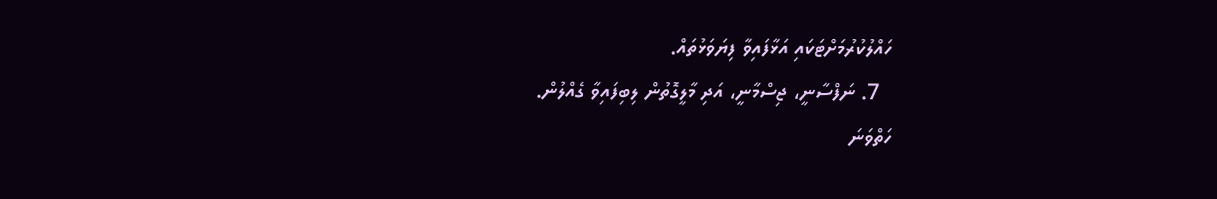ހައްލުކުރުމަށްޓަކައި އަޅާފައިވާ ފިޔަވަޅުތައް.
  7. ނަފްސާނީ، ޖިސްމާނީ، އަދި މާލީގޮތުން ލިބިފައިވާ ގެއްލުން.
ހަތްވަނަ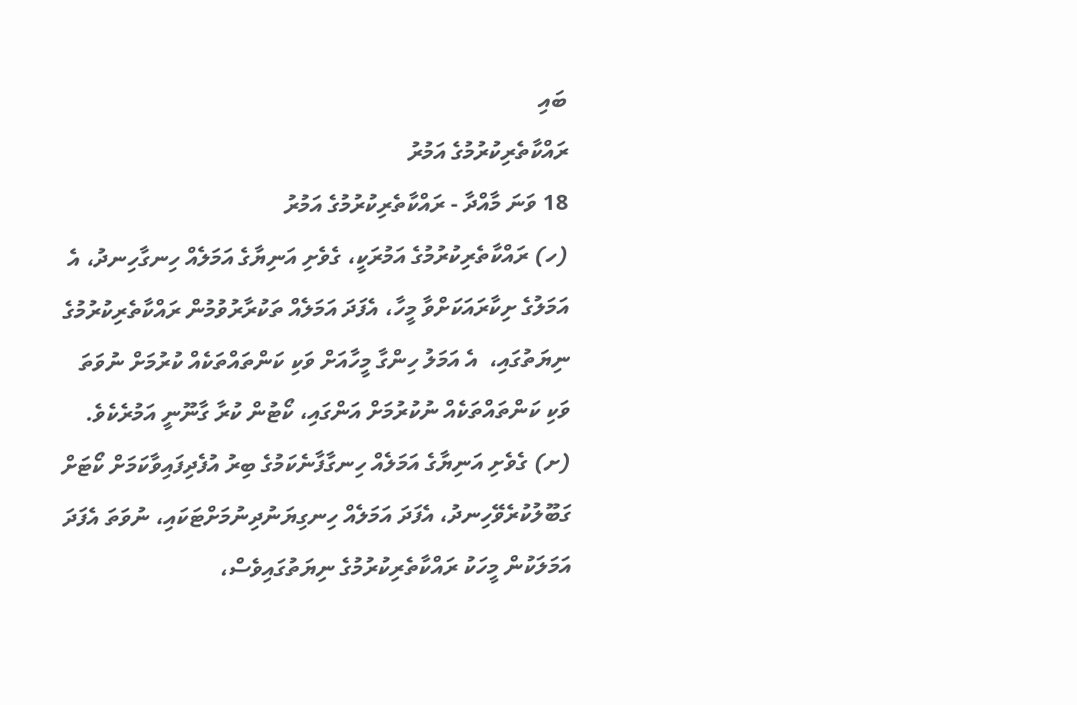ބައި
ރައްކާތެރިކުރުމުގެ އަމުރު
18 ވަނަ މާއްދާ - ރައްކާތެރިކުރުމުގެ އަމުރު
(ހ) ރައްކާތެރިކުރުމުގެ އަމުރަކީ، ގެވެށި އަނިޔާގެ އަމަލެއް ހިނގާހިނދު، އެ އަމަލުގެ ށިކާރައަކަށްވާ މީހާ، އެފަދަ އަމަލެއް ތަކުރާރުވުމުން ރައްކާތެރިކުރުމުގެ ނިޔަތުގައި،  އެ އަމަލު ހިންގާ މީހާއަށް ވަކި ކަންތައްތަކެއް ކުރުމަށް ނުވަތަ ވަކި ކަންތައްތަކެއް ނުކުރުމަށް އަންގައި، ކޯޓުން ކުރާ ގާނޫނީ އަމުރެކެވެ.
(ށ) ގެވެށި އަނިޔާގެ އަމަލެއް ހިނގާފާނެކަމުގެ ބިރު އުފެދިފައިވާކަމަށް ކޯޓަށް ގަބޫލުކުރެވޭހިނދު، އެފަދަ އަމަލެއް ހިނގިޔަނުދިނުމަށްޓަކައި، ނުވަތަ އެފަދަ އަމަލަކުން މީހަކު ރައްކާތެރިކުރުމުގެ ނިޔަތުގައިވެސް،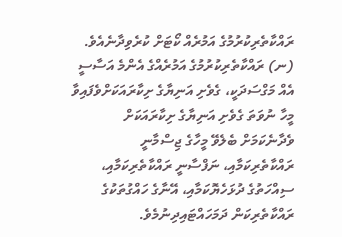ރައްކާތެރިކުރުމުގެ އަމުރެއް ކޯޓަށް ކުރެވިދާނެއެވެ.
(ނ) ރައްކާތެރިކުރުމުގެ އަމުރެއްގެ އެންމެ އަސާސީ އެއް މަގްސަދަކީ، ގެވެށި އަނިޔާގެ ށިކާރައަކަށްވެފައިވާ މީހާ ނުވަތަ ގެވެށި އަނިޔާގެ ށިކާރައަކަށް ވެދާނެކަމަށް ބެލެވޭ މީހާގެ ޖިސްމާނީ ރައްކާތެރިކަމާއި، ނަފްސާނީ ރައްކާތެރިކަމާއި، ސިއްހަތުގެ ދުޅަހެޔޮކަމާއި، އޭނާގެ ހައްގުތަކުގެ ރައްކާތެރިކަން ދަމަހައްޓައިދިނުމެވެ.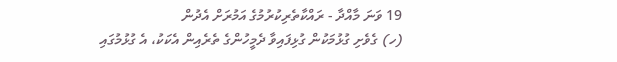19 ވަނަ މާއްދާ - ރައްކާތެރިކުރުމުގެ އަމުރަށް އެދުން
(ހ) ގެވެށި ގުޅުމަކުން ގުޅިފައިވާ ދެމީހުންގެ ތެރެއިން އެކަކު، އެ ގުޅުމުގައި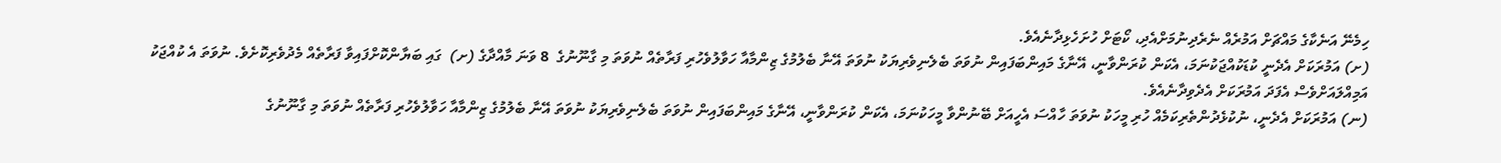ހިމެނޭ އަނެކާގެ މައްޗަށް އަމުރެއް ނެރެދިނުމަށްއެދި، ކޯޓަށް ހުށަހެޅިދާނެއެވެ.
(ށ) އަމުރަކަށް އެދެނީ ކުޑަކުއްޖަކުނަމަ، އެކަން ކުރަންވާނީ، އޭނާގެ މައިންބަފައިން ނުވަތަ ބެލެނިވެރިޔަކު ނުވަތަ އޭނާ ބެލުމުގެ ޒިންމާއާ ހަވާލުވެހުރި ފަރާތެއް ނުވަތަ މި ގާނޫނުގެ  8 ވަނަ މާއްދާގެ (ށ)  ގައި ބަޔާންކޮށްފައިވާ ފަރާތެއް މެދުވެރިކޮށެވެ. ނުވަތަ އެ ކުއްޖަކު އަމިއްލައަށްވެސް އެފަދަ އަމުރަކަށް އެދެވިދާނެއެވެ.
(ނ) އަމުރަކަށް އެދެނީ، ނުކުޅެދުންތެރިކަމެއް ހުރި މީހަކު ނުވަތަ ހާއްސަ އެހީއަށް ބޭނުންވާ މީހަކުނަމަ، އެކަން ކުރަންވާނީ، އޭނާގެ މައިންބަފައިން ނުވަތަ ބެލެނިވެރިޔަކު ނުވަތަ އޭނާ ބެލުމުގެ ޒިންމާއާ ހަވާލުވެހުރި ފަރާތެއް ނުވަތަ މި ގާނޫނުގެ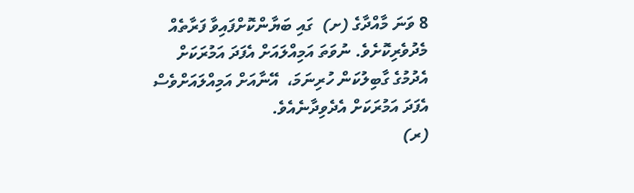8 ވަނަ މާއްދާގެ (ށ)  ގައި ބަޔާންކޮށްފައިވާ ފަރާތެއް މެދުވެރިކޮށެވެ. ނުވަތަ އަމިއްލައަށް އެފަދަ އަމުރަކަށް އެދުމުގެ ގާބިލުކަން ހުރިނަމަ،  އޭނާއަށް އަމިއްލައަށްވެސް އެފަދަ އަމުރަކަށް އެދެވިދާނެއެވެ.
(ރ)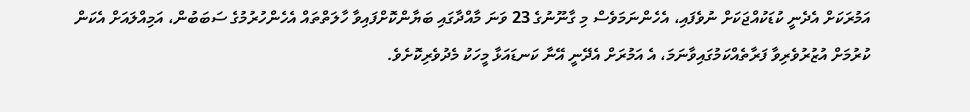އަމުރަކަށް އެދެނީ ކުޑަކުއްޖަކަށް ނުވެފައި، އެހެންނަމަވެސް މި ގާނޫނުގެ 23 ވަނަ މާއްދާގައި ބަޔާންކޮށްފައިވާ ހާލަތްތައް އެހެންހުރުމުގެ ސަބަބުން، އަމިއްލައަށް އެކަން ކުރުމަށް އުޒުރުވެރިވާ ފަރާތެއްކަމުގައިވާނަމަ، އެ އަމުރަށް އެދޭނީ އޭނާ ކަނޑައަޅާ މީހަކު މެދުވެރިކޮށެވެ.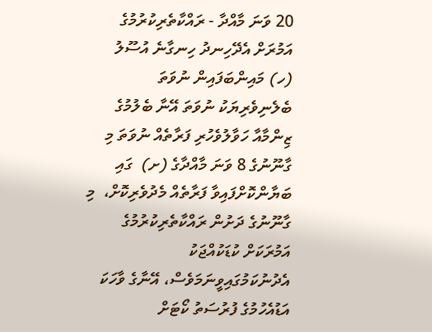20 ވަނަ މާއްދާ - ރައްކާތެރިކުރުމުގެ އަމުރަށް އެދޭހިނދު ހިނގާނެ އުސޫލު
(ހ) މައިންބަފައިން ނުވަތަ ބެލެނިވެރިޔަކު ނުވަތަ އޭނާ ބެލުމުގެ ޒިންމާއާ ހަވާލުވެހުރި ފަރާތެއް ނުވަތަ މި ގާނޫނުގެ 8 ވަނަ މާއްދާގެ (ށ)  ގައި ބަޔާންކޮށްފައިވާ ފަރާތެއް މެދުވެރިކޮށް،  މި ގާނޫނުގެ ދަށުން ރައްކާތެރިކުރުމުގެ އަމުރަކަށް ކުޑަކުއްޖަކު އެދުނުކަމުގައިވީނަމަވެސް، އޭނާގެ ވާހަކަ އަޑުއެހުމުގެ ފުރުސަތު ކޯޓަށް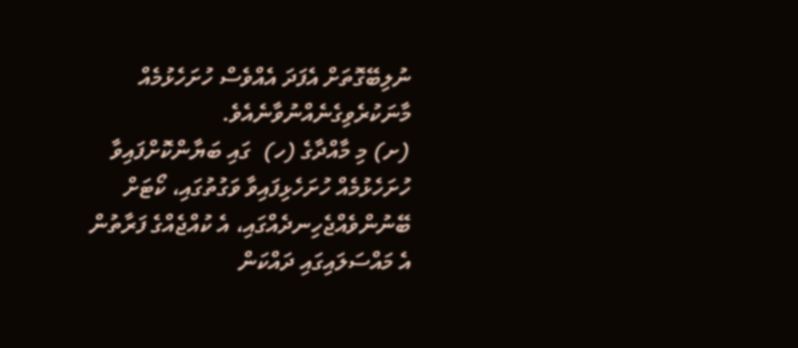ނުލިބޭގޮތަށް އެފަދަ އެއްވެސް ހުށަހެޅުމެއް މާނަކުރެވިގެނެއްނުވާނެއެވެ.
(ށ) މި މާއްދާގެ (ހ)  ގައި ބަޔާންކޮށްފައިވާ ހުށަހެޅުމެއް ހުށަހެޅިފައިވާ ވަގުތުގައި، ކޯޓަށް ބޭނުންވެއްޖެހިނދެއްގައި، އެ ކުއްޖެއްގެ ފަރާތުން އެ މައްސަލައިގައި ދައްކަން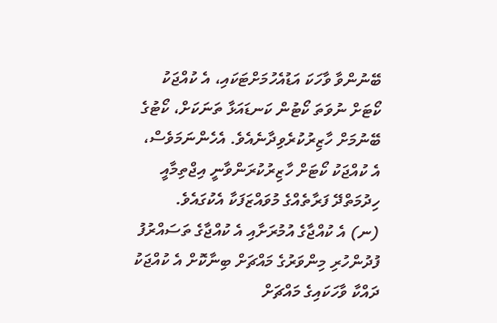ބޭނުންވާ ވާހަކަ އަޑުއެހުމަށްޓަކައި، އެ ކުއްޖަކު ކޯޓަށް ނުވަތަ ކޯޓުން ކަނޑައަޅާ ތަނަކަށް، ކޯޓުގެ ބޭނުމަށް ހާޒިރުކުރެވިދާނެއެވެ. އެހެންނަމަވެސް، އެ ކުއްޖަކު ކޯޓަށް ހާޒިރުކުރަންވާނީ އިޖްތިމާއީ ހިދުމަތްދޭ ފަރާތެއްގެ މުވައްޒަފަކާ އެކުގައެވެ.
(ނ) އެ ކުއްޖާގެ އުމުރަށާއި އެ ކުއްޖާގެ ތަސައްރުފު ފުދުންހުރި މިންވަރުގެ މައްޗަށް ބިނާކޮށް އެ ކުއްޖަކު ދައްކާ ވާހަކައިގެ މައްޗަށް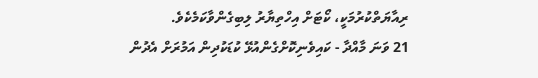ރިއާޔަތްކުރުމަކީ، ކޯޓަށް އިހްތިޔާރު ލިބިގެންވާކަމެކެވެ.
21 ވަނަ މާއްދާ - ކައިވެނިކޮށްގެންއުޅޭ ކުޑަކުދިން އަމުރަށް އެދުން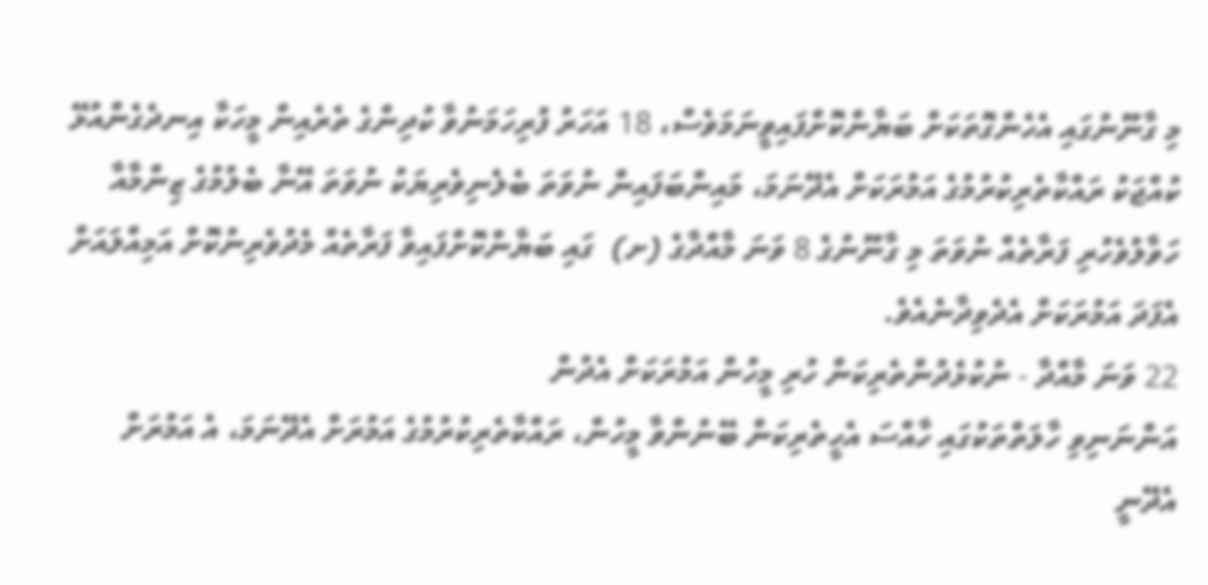މި ގާނޫނުގައި އެހެންގޮތަކަށް ބަޔާންކޮށްފައިވީނަމަވެސް، 18 އަހަރު ފުރިހަމަނުވާ ކުދިންގެ ތެރެއިން މީހަކާ އިނދެގެންއުޅޭ ކުއްޖަކު ރައްކާތެރިކުރުމުގެ އަމުރަކަށް އެދޭނަމަ، މައިންބަފައިން ނުވަތަ ބެލެނިވެރިޔަކު ނުވަތަ އޭނާ ބެލުމުގެ ޒިންމާއާ ހަވާލުވެހުރި ފަރާތެއް ނުވަތަ މި ގާނޫނުގެ 8 ވަނަ މާއްދާގެ (ށ)  ގައި ބަޔާންކޮށްފައިވާ ފަރާތެއް މެދުވެރިނުކޮށް އަމިއްލައަށް އެފަދަ އަމުރަކަށް އެދެވިދާނެއެވެ.
22 ވަނަ މާއްދާ - ނުކުޅެދުންތެރިކަން ހުރި މީހުން އަމުރަކަށް އެދުން
އަންނަނިވި ހާލަތްތަކުގައި ހާއްސަ އެހީތެރިކަން ބޭނުންވާ މީހުން، ރައްކާތެރިކުރުމުގެ އަމުރަށް އެދޭނަމަ، އެ އަމުރަށް އެދޭނީ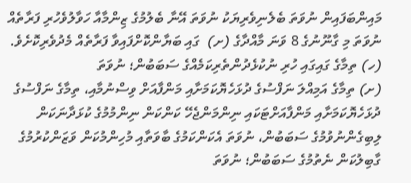މައިންބަފައިން ނުވަތަ ބެލެނިވެރިޔަކު ނުވަތަ އޭނާ ބެލުމުގެ ޒިންމާއާ ހަވާލުވެހުރި ފަރާތެއް ނުވަތަ މި ގާނޫނުގެ 8 ވަނަ މާއްދާގެ (ށ)  ގައި ބަޔާންކޮށްފައިވާ ފަރާތެއް މެދުވެރިކޮށެވެ.
(ހ) ތިމާގެ ގައިގައި ހުރި ނުކުޅެދުންތެރިކަމެއްގެ ސަބަބުން؛ ނުވަތަ
(ށ) ތިމާގެ އަމިއްލަ ނަފްސުގެ ދުޅަހެޔޮކަމަށާއި މަންފާއަށް ވިސްނުމާއި، ތިމާގެ ނަފްސުގެ ދުޅަހެޔޮކަމަށާއި މަންފާއަށްޓަކައި ނިންމަންޖެހޭ ކަންކަން ނިންމުމުގެ ކުޅަދާނަކަން ލިބިގެންނުވުމުގެ ސަބަބުން، ނުވަތަ އެކަންކަމުގެ ބާވަތާއި މުހިންމުކަން ވަޒަންކުރުމުގެ ގާބިލުކަން ނެތުމުގެ ސަބަބުން؛ ނުވަތަ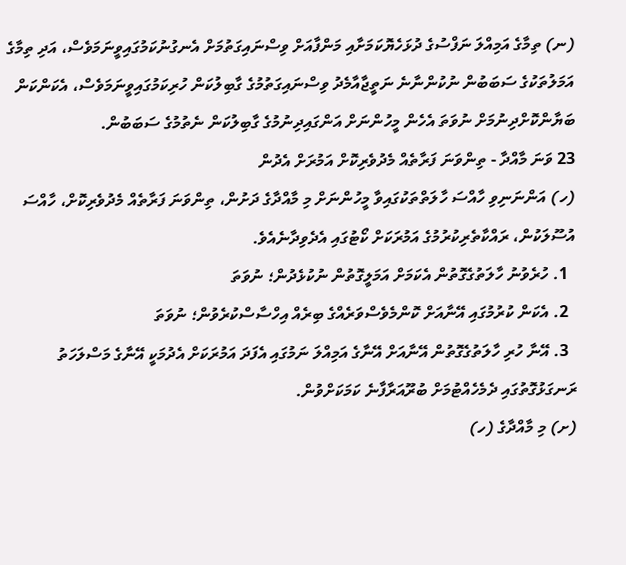(ނ) ތިމާގެ އަމިއްލަ ނަފްސުގެ ދުޅަހެޔޮކަމަށާއި މަންފާއަށް ވިސްނައިގަތުމަށް އެނގުނުކަމުގައިވީނަމަވެސް، އަދި ތިމާގެ އަމަލުތަކުގެ ސަބަބުން ނުކުންނާނެ ނަތީޖާއާމެދު ވިސްނައިގަތުމުގެ ގާބިލުކަން ހުރިކަމުގައިވީނަމަވެސް، އެކަންކަން ބަޔާންކޮށްދިނުމަށް ނުވަތަ އެހެން މީހުންނަށް އަންގައިދިނުމުގެ ގާބިލުކަން ނެތުމުގެ ސަބަބުން.
23 ވަނަ މާއްދާ - ތިންވަނަ ފަރާތެއް މެދުވެރިކޮށް އަމުރަށް އެދުން
(ހ) އަންނަނިވި ހާއްސަ ހާލަތްތަކުގައިވާ މީހުންނަށް މި މާއްދާގެ ދަށުން، ތިންވަނަ ފަރާތެއް މެދުވެރިކޮށް، ހާއްސަ އުސޫލަކުން، ރައްކާތެރިކުރުމުގެ އަމުރަކަށް ކޯޓުގައި އެދެވިދާނެއެވެ.
  1. ހުރެވުނު ހާލަތުގެގޮތުން އެކަމަށް އަމަލީގޮތުން ނުކުޅެދުން؛ ނުވަތަ
  2. އެކަން ކުރުމުގައި އޭނާއަށް ކޮންމެވެސްވަރެއްގެ ބިރެއް އިހްސާސްކުރެވުން؛ ނުވަތަ
  3. އޭނާ ހުރި ހާލަތުގެގޮތުން އޭނާއަށް އޭނާގެ އަމިއްލަ ނަމުގައި އެފަދަ އަމުރަކަށް އެދުމަކީ އޭނާގެ މަސްލަހަތު ރަނގަޅުގޮތުގައި ދެމެހެއްޓުމަށް ބުރޫއަރާފާނެ ކަމަކަށްވުން.
(ށ) މި މާއްދާގެ (ހ)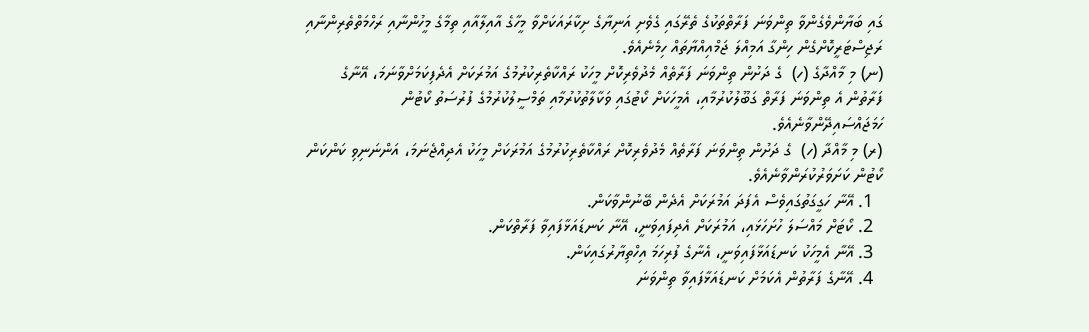ގައި ބަޔާންވެގެންވާ ތިންވަނަ ފަރާތްތަކުގެ ތެރޭގައި ގެވެށި އަނިޔާގެ ށިކާރައަކަށްވާ މީހާގެ އާއިލާއާއި ތިމާގެ މީހުންނާއި ރަހްމަތްތެރިންނާއި ރަޖިސްޓަރީކޮށްގެން ހިންގާ އަމިއްލަ ޖަމްއިއްޔާތައް ހިމެނެއެވެ.
(ނ) މި މާއްދާގެ (ހ)  ގެ ދަށުން ތިންވަނަ ފަރާތެއް މެދުވެރިކޮށް މީހަކު ރައްކާތެރިކުރުމުގެ އަމުރަކަށް އެދެފިކަމަށްވާނަމަ، އޭނާގެ ފަރާތުން އެ ތިންވަނަ ފަރާތް ގަބޫލުކުރުމާއި، އެމީހަކަށް ކޯޓުގައި ވަކާލާތުކުރުމާއި ތަމްސީލުކުރުމުގެ ފުރުސަތު ކޯޓުން ހަމަޖައްސައިދޭންވާނެއެވެ.
(ރ) މި މާއްދާ (ހ)  ގެ ދަށުން ތިންވަނަ ފަރާތެއް މެދުވެރިކޮށް ރައްކާތެރިކުރުމުގެ އަމުރަކަށް މީހަކު އެދިއްޖެނަމަ، އަންނަނިވި ކަންކަން ކޯޓުން ކަށަވަރުކުރަންވާނެއެވެ.
  1. އޭނާ ހަގީގަތުގައިވެސް އެފަދަ އަމުރަކަށް އެދެން ބޭނުންވާކަން.
  2. ކޯޓަށް މައްސަލަ ހުށަހަޅައި، އަމުރަކަށް އެދިފައިވަނީ، އޭނާ ކަނޑައަޅާފައިވާ ފަރާތްކަން.
  3. އޭނާ އެމީހަކު ކަނޑައަޅާފައިވަނީ، އެނާގެ ފުރިހަމަ އިހްތިޔާރުގައިކަން.
  4. އޭނާގެ ފަރާތުން އެކަމަށް ކަނޑައަޅާފައިވާ ތިންވަނަ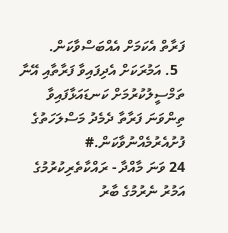ފަރާތް އެކަމަށް އެއްބަސްވާކަން.
  5. އަމުރަކަށް އެދިފައިވާ ފަރާތާއި އޭނާ ތަމްސީލުކުރުމަށް ކަނޑައަޅާފައިވާ ތިންވަނަ ފަރާތާ ދެމެދު މަސްލަހަތުގެ ފުށުއެރުމެއްނުވާކަން.#
24 ވަނަ މާއްދާ - ރައްކާތެރިކުރުމުގެ އަމުރު ނެރުމުގެ ބާރު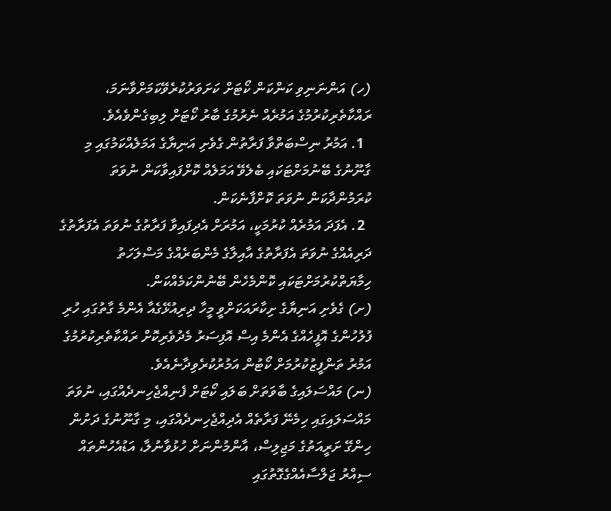(ހ) އަންނަނިވި ކަންކަން ކޯޓަށް ކަށަވަރުކުރެވޭކަމަށްވާނަމަ، ރައްކާތެރިކުރުމުގެ އަމުރެއް ނެރުމުގެ ބާރު ކޯޓަށް ލިބިގެންވެއެވެ.
  1. އަމުރު ނިސްބަތްވާ ފަރާތުން ގެވެށި އަނިޔާގެ އަމަލެއްކަމުގައި މި ގާނޫނުގެ ބޭނުމަށްޓަކައި ބެލެވޭ އަމަލެއް ކޮށްފައިވާކަން ނުވަތަ ކުރަމުންދާކަން ނުވަތަ ކޮށްފާނެކަން.
  2. އެފަދަ އަމުރެއް ކުރުމަކީ، އަމުރަށް އެދިފައިވާ ފަރާތުގެ ނުވަތަ އެފަރާތުގެ ދަރިއެއްގެ ނުވަތަ އެފަރާތުގެ އާއިލާގެ މެންބަރެއްގެ މަސްލަހަތު ހިމާޔަތްކުރުމަށްޓަކައި ކޮންމެހެން ބޭނުންކަމެއްކަން.
(ށ) ގެވެށި އަނިޔާގެ ށިކާރައަކަށްވީ މީހާ ދިރިއުޅޭގެއާ އެންމެ ގާތުގައި ހުރި ފުލުހުންގެ އޮފީހެއްގެ އެންމެ އިސް އޮފިސަރު މެދުވެރިކޮށް ރައްކާތެރިކުރުމުގެ އަމުރު ތަންފީޒުކުރުމަށް ކޯޓުން އަމުރުކުރެވިދާނެއެވެ.
(ނ) މައްސަލައިގެ ބާވަތަށް ބަލައި ކޯޓަށް ފެނިއްޖެހިނދެއްގައި، ނުވަތަ މައްސަލައިގައި ހިމެނޭ ފަރާތެއް އެދިއްޖެހިނދެއްގައި، މި ގާނޫނުގެ ދަށުން ހިންގޭ ށަރީއަތުގެ މަޖިލިސް، އާންމުންނަށް ހުޅުވާނުލާ، އަޑުއެހުންތައް ސިއްރު ޖަލްސާއެއްގެގޮތުގައި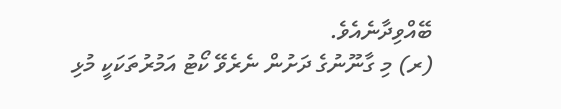ބޭއްވިދާނެއެވެ.
(ރ) މި ގާނޫނުގެ ދަށުން ނެރެވޭ ކޯޓު އަމުރުތަކަކީ މުޅި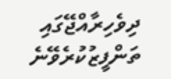ދިވެހިރާއްޖޭގައި ތަންފީޒުކުރެވޭނެ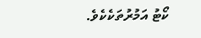ކޯޓު އަމުރުތަކެކެވެ.